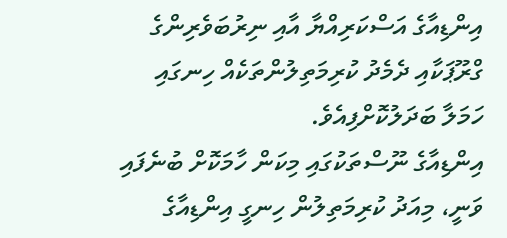އިންޑިއާގެ އަސްކަރިއްޔާ އާއި ނިރުބަވެރިންގެ ގްރޫޕަކާއި ދެމެދު ކުރިމަތިލުންތަކެއް ހިނގައި ހަމަލާ ބަދަލުކޮށްފިއެވެ.
އިންޑިއާގެ ނޫސްތަކުގައި މިކަން ހާމަކޮށް ބުނެފައި ވަނީ، މިއަދު ކުރިމަތިލުން ހިނގީ އިންޑިއާގެ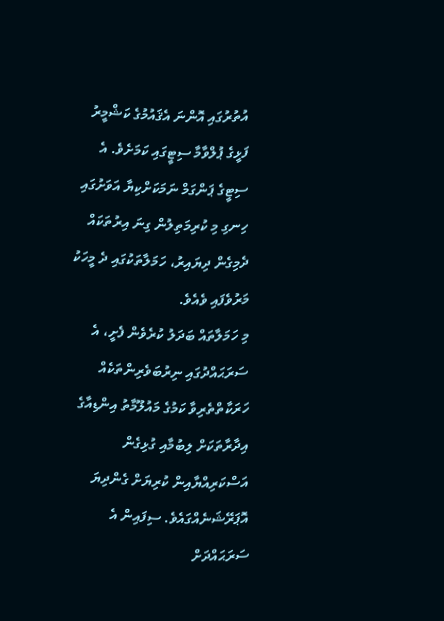އުތުރުގައި އޮންނަ އެޤައުމުގެ ކަޝްމީރު ފަޅީގެ ޕުލްވާމާ ސިޓީގައި ކަމަށެވެ. އެ ސިޓީގެ ޕަންގަމް ނަމަކަށްކިޔާ އަވަށުގައި ހިނގި މި ކުރިމަތިލުން ގިނަ އިރުތަކައް ދެމިގެން ދިޔައިރު، ހަމަލާތަކުގައި ދެ މީހަކު މަރުވެފައި ވެއެވެ.
މި ހަމަލާތައް ބަދަލު ކުރެވެން ފެށީ، އެ ސަރަޙައްދުގައި ނިރުބަވެރިންތަކެއް ހަރަކާތްތެރިވާ ކަމުގެ މައުލޫމާތު އިންޑިއާގެ އިދާރާތަކަށް ލިބުމާއި ގުޅިގެން އަސްކަރިއްޔާއިން ކުރިޔަށް ގެންދިޔަ އޮޕަރޭޝަނެއްގައެވެ. ސިފައިން އެ ސަރަޙައްދަށް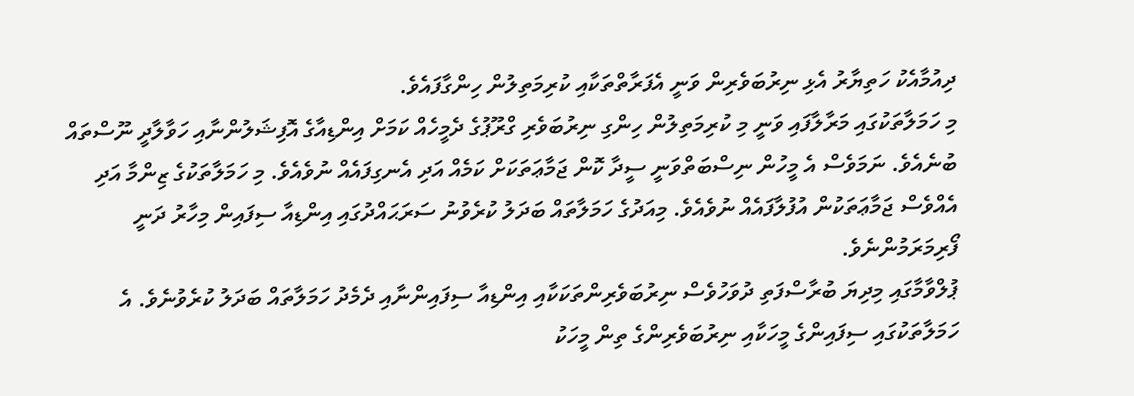ދިއުމާއެކު ހަތިޔާރު އެޅި ނިރުބަވެރިން ވަނީ އެފަރާތްތަކާއި ކުރިމަތިލުން ހިންގާފައެވެ.
މި ހަމަލާތަކުގައި މަރާލާފައި ވަނީ މި ކުރިމަތިލުން ހިންގި ނިރުބަވެރި ގްރޫޕުގެ ދެމީހެއް ކަމަށް އިންޑިއާގެ އޮފިޝަލުންނާއި ހަވާލާދީ ނޫސްތައް ބުނެއެވެ. ނަމަވެސް އެ މީހުން ނިސްބަތްވަނީ ސީދާ ކޮން ޖަމާޢަތަކަށް ކަމެއް އަދި އެނގިފައެއް ނުވެއެވެ. މި ހަމަލާތަކުގެ ޒިންމާ އަދި އެއްވެސް ޖަމާޢަތަކުން އުފުލާފައެއް ނުވެއެވެ. މިއަދުގެ ހަމަލާތައް ބަދަލު ކުރެވުނު ސަރަޙައްދުގައި އިންޑިއާ ސިފައިން މިހާރު ދަނީ ފޯރިމަރަމުންނެވެ.
ޕުލްވާމާގައި މިދިޔަ ބުރާސްފަތި ދުވަހުވެސް ނިރުބަވެރިންތަކަކާއި އިންޑިއާ ސިފައިންނާއި ދެމެދު ހަމަލާތައް ބަދަލު ކުރެވުނެވެ. އެ ހަމަލާތަކުގައި ސިފައިންގެ މީހަކާއި ނިރުބަވެރިންގެ ތިން މީހަކު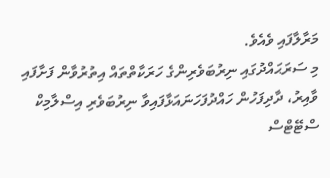މަރާލާފައި ވެއެވެ.
މި ސަރަޙައްދުގައި ނިރުބަވެރިންގެ ހަރަކާތްތައް އިތުރުވާން ފަށާފައި ވާއިރު، ދާދިފަހުން ހައްދުފަހަނައަޅާފައިވާ ނިރުބަވެރި އިސްލާމިކް ސްޓޭޓްސް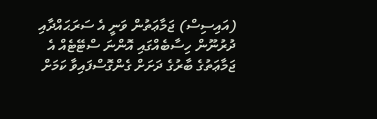(އައިސިސް) ޖަމާޢަތުން ވަނީ އެ ސަރަޙައްދާއި ދުރުނޫން ހިސާބެއްގައި އޮންނަ ސްޓޭޓެއް އެ ޖަމާޢަތުގެ ބާރުގެ ދަށަށް ގެންގޮސްފައިވާ ކަމަށް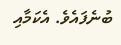ބުނެފައެވެ. އެކަމާއި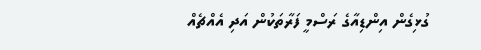ގުޅިގެން އިންޑިއާގެ ރަސްމީ ފަރާތަކުން އަދި އެއްޗެއް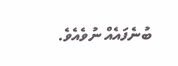ބުނެފައެއް ނުވެއެވެ.